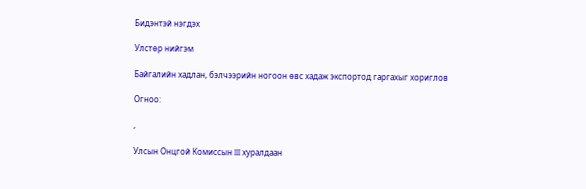Бидэнтэй нэгдэх

Улстөр нийгэм

Байгалийн хадлан, бэлчээрийн ногоон өвс хадаж экспортод гаргахыг хориглов

Огноо:

,

Улсын Онцгой Комиссын III хуралдаан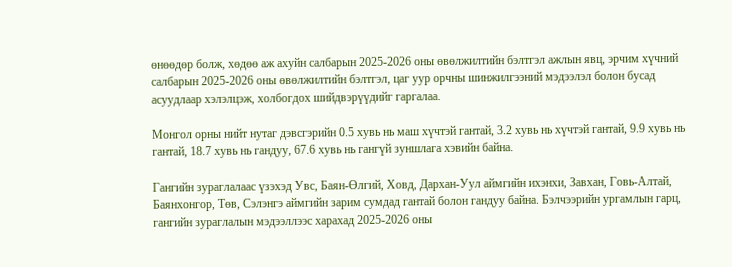өнөөдөр болж, хөдөө аж ахуйн салбарын 2025-2026 оны өвөлжилтийн бэлтгэл ажлын явц, эрчим хүчний салбарын 2025-2026 оны өвөлжилтийн бэлтгэл, цаг уур орчны шинжилгээний мэдээлэл болон бусад асуудлаар хэлэлцэж, холбогдох шийдвэрүүдийг гаргалаа.

Монгол орны нийт нутаг дэвсгэрийн 0.5 хувь нь маш хүчтэй гантай, 3.2 хувь нь хүчтэй гантай, 9.9 хувь нь гантай, 18.7 хувь нь гандуу, 67.6 хувь нь гангүй зуншлага хэвийн байна.

Гангийн зураглалаас үзэхэд Увс, Баян-Өлгий, Ховд, Дархан-Уул аймгийн ихэнхи, Завхан, Говь-Алтай, Баянхонгор, Төв, Сэлэнгэ аймгийн зарим сумдад гантай болон гандуу байна. Бэлчээрийн ургамлын гарц, гангийн зураглалын мэдээллээс харахад 2025-2026 оны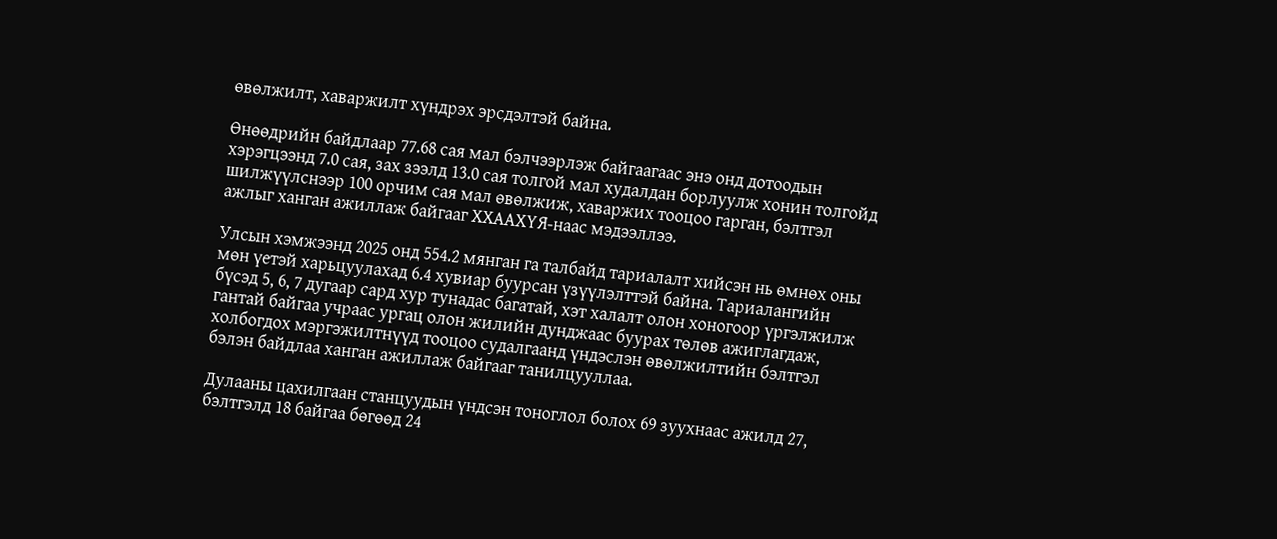өвөлжилт, хаваржилт хүндрэх эрсдэлтэй байна.

Өнөөдрийн байдлаар 77.68 сая мал бэлчээрлэж байгаагаас энэ онд дотоодын хэрэгцээнд 7.0 сая, зах зээлд 13.0 сая толгой мал худалдан борлуулж хонин толгойд шилжүүлснээр 100 орчим сая мал өвөлжиж, хаваржих тооцоо гарган, бэлтгэл ажлыг ханган ажиллаж байгааг ХХААХҮЯ-наас мэдээллээ.

Улсын хэмжээнд 2025 онд 554.2 мянган га талбайд тариалалт хийсэн нь өмнөх оны мөн үетэй харьцуулахад 6.4 хувиар буурсан үзүүлэлттэй байна. Тариалангийн бүсэд 5, 6, 7 дугаар сард хур тунадас багатай, хэт халалт олон хоногоор үргэлжилж гантай байгаа учраас ургац олон жилийн дунджаас буурах төлөв ажиглагдаж, холбогдох мэргэжилтнүүд тооцоо судалгаанд үндэслэн өвөлжилтийн бэлтгэл бэлэн байдлаа ханган ажиллаж байгааг танилцууллаа.

Дулааны цахилгаан станцуудын үндсэн тоноглол болох 69 зуухнаас ажилд 27, бэлтгэлд 18 байгаа бөгөөд 24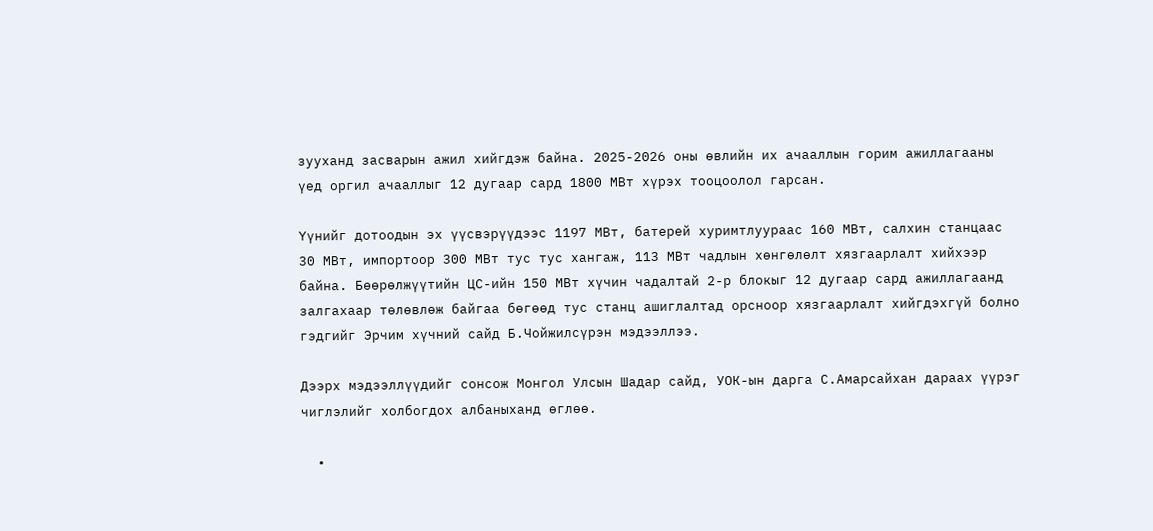зууханд засварын ажил хийгдэж байна. 2025-2026 оны өвлийн их ачааллын горим ажиллагааны үед оргил ачааллыг 12 дугаар сард 1800 МВт хүрэх тооцоолол гарсан.

Үүнийг дотоодын эх үүсвэрүүдээс 1197 МВт, батерей хуримтлуураас 160 МВт, салхин станцаас 30 МВт, импортоор 300 МВт тус тус хангаж, 113 МВт чадлын хөнгөлөлт хязгаарлалт хийхээр байна. Бөөрөлжүүтийн ЦС-ийн 150 МВт хүчин чадалтай 2-р блокыг 12 дугаар сард ажиллагаанд залгахаар төлөвлөж байгаа бөгөөд тус станц ашиглалтад орсноор хязгаарлалт хийгдэхгүй болно гэдгийг Эрчим хүчний сайд Б.Чойжилсүрэн мэдээллээ.

Дээрх мэдээллүүдийг сонсож Монгол Улсын Шадар сайд, УОК-ын дарга С.Амарсайхан дараах үүрэг чиглэлийг холбогдох албаныханд өглөө.

  •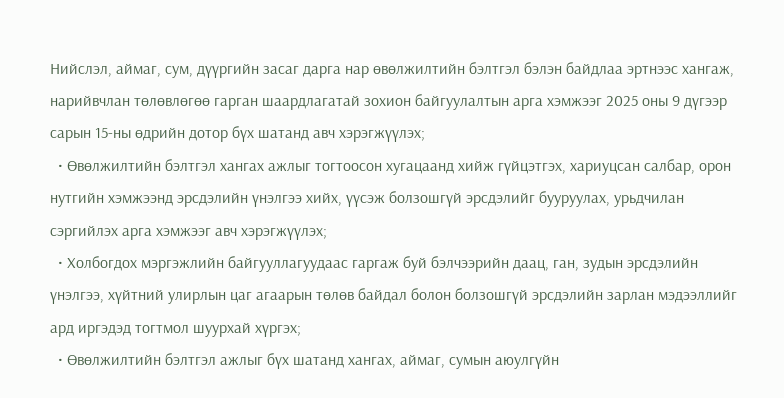Нийслэл, аймаг, сум, дүүргийн засаг дарга нар өвөлжилтийн бэлтгэл бэлэн байдлаа эртнээс хангаж, нарийвчлан төлөвлөгөө гарган шаардлагатай зохион байгуулалтын арга хэмжээг 2025 оны 9 дүгээр сарын 15-ны өдрийн дотор бүх шатанд авч хэрэгжүүлэх;
  • Өвөлжилтийн бэлтгэл хангах ажлыг тогтоосон хугацаанд хийж гүйцэтгэх, хариуцсан салбар, орон нутгийн хэмжээнд эрсдэлийн үнэлгээ хийх, үүсэж болзошгүй эрсдэлийг бууруулах, урьдчилан сэргийлэх арга хэмжээг авч хэрэгжүүлэх;
  • Холбогдох мэргэжлийн байгууллагуудаас гаргаж буй бэлчээрийн даац, ган, зудын эрсдэлийн үнэлгээ, хүйтний улирлын цаг агаарын төлөв байдал болон болзошгүй эрсдэлийн зарлан мэдээллийг ард иргэдэд тогтмол шуурхай хүргэх;
  • Өвөлжилтийн бэлтгэл ажлыг бүх шатанд хангах, аймаг, сумын аюулгүйн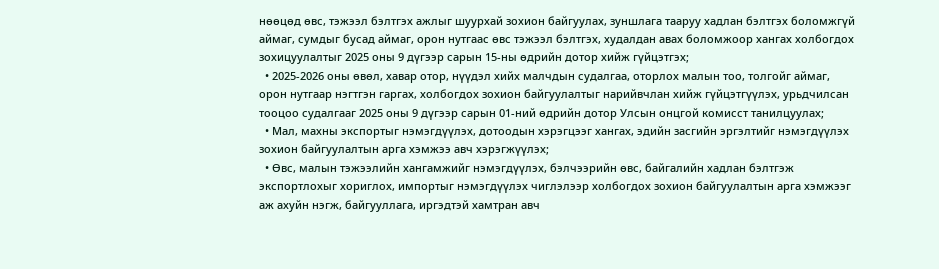нөөцөд өвс, тэжээл бэлтгэх ажлыг шуурхай зохион байгуулах, зуншлага тааруу хадлан бэлтгэх боломжгүй аймаг, сумдыг бусад аймаг, орон нутгаас өвс тэжээл бэлтгэх, худалдан авах боломжоор хангах холбогдох зохицуулалтыг 2025 оны 9 дүгээр сарын 15-ны өдрийн дотор хийж гүйцэтгэх;
  • 2025-2026 оны өвөл, хавар отор, нүүдэл хийх малчдын судалгаа, оторлох малын тоо, толгойг аймаг, орон нутгаар нэгтгэн гаргах, холбогдох зохион байгуулалтыг нарийвчлан хийж гүйцэтгүүлэх, урьдчилсан тооцоо судалгааг 2025 оны 9 дүгээр сарын 01-ний өдрийн дотор Улсын онцгой комисст танилцуулах;
  • Мал, махны экспортыг нэмэгдүүлэх, дотоодын хэрэгцээг хангах, эдийн засгийн эргэлтийг нэмэгдүүлэх зохион байгуулалтын арга хэмжээ авч хэрэгжүүлэх;
  • Өвс, малын тэжээлийн хангамжийг нэмэгдүүлэх, бэлчээрийн өвс, байгалийн хадлан бэлтгэж экспортлохыг хориглох, импортыг нэмэгдүүлэх чиглэлээр холбогдох зохион байгуулалтын арга хэмжээг аж ахуйн нэгж, байгууллага, иргэдтэй хамтран авч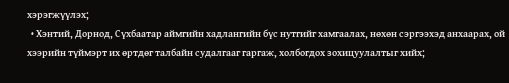хэрэгжүүлэх;
  • Хэнтий, Дорнод, Сүхбаатар аймгийн хадлангийн бүс нутгийг хамгаалах, нөхөн сэргээхэд анхаарах, ой хээрийн түймэрт их өртдөг талбайн судалгааг гаргаж, холбогдох зохицуулалтыг хийх;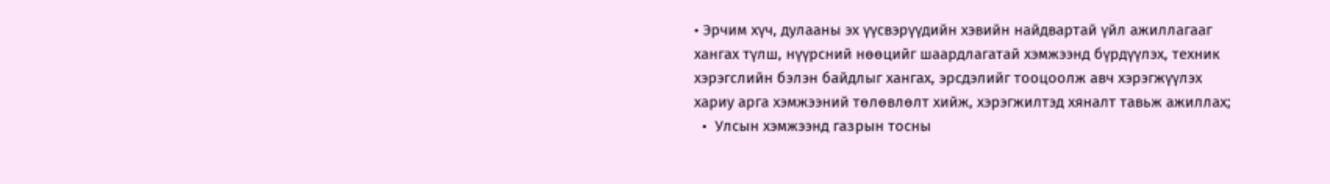• Эрчим хүч, дулааны эх үүсвэрүүдийн хэвийн найдвартай үйл ажиллагааг хангах түлш, нүүрсний нөөцийг шаардлагатай хэмжээнд бүрдүүлэх, техник хэрэгслийн бэлэн байдлыг хангах, эрсдэлийг тооцоолж авч хэрэгжүүлэх хариу арга хэмжээний төлөвлөлт хийж, хэрэгжилтэд хяналт тавьж ажиллах;
  •  Улсын хэмжээнд газрын тосны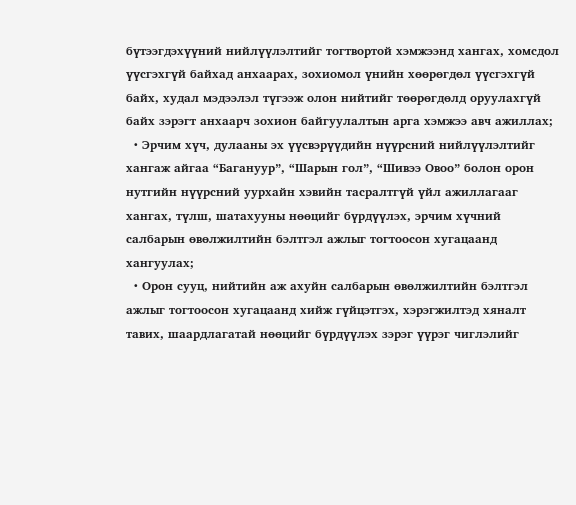бүтээгдэхүүний нийлүүлэлтийг тогтвортой хэмжээнд хангах, хомсдол үүсгэхгүй байхад анхаарах, зохиомол үнийн хөөрөгдөл үүсгэхгүй байх, худал мэдээлэл түгээж олон нийтийг төөрөгдөлд оруулахгүй байх зэрэгт анхаарч зохион байгуулалтын арга хэмжээ авч ажиллах;
  • Эрчим хүч, дулааны эх үүсвэрүүдийн нүүрсний нийлүүлэлтийг хангаж айгаа “Багануур”, “Шарын гол”, “Шивээ Овоо” болон орон нутгийн нүүрсний уурхайн хэвийн тасралтгүй үйл ажиллагааг хангах, түлш, шатахууны нөөцийг бүрдүүлэх, эрчим хүчний салбарын өвөлжилтийн бэлтгэл ажлыг тогтоосон хугацаанд хангуулах;
  • Орон сууц, нийтийн аж ахуйн салбарын өвөлжилтийн бэлтгэл ажлыг тогтоосон хугацаанд хийж гүйцэтгэх, хэрэгжилтэд хяналт тавих, шаардлагатай нөөцийг бүрдүүлэх зэрэг үүрэг чиглэлийг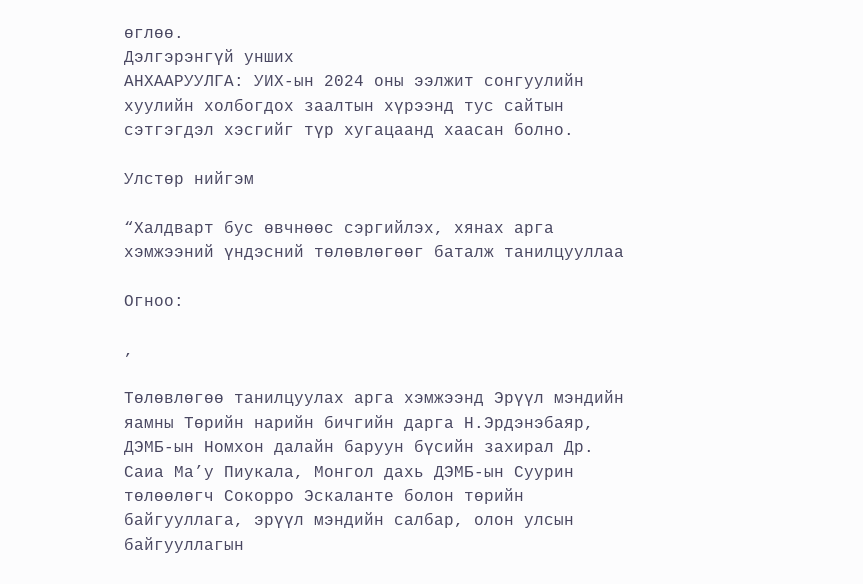өглөө.
Дэлгэрэнгүй унших
АНХААРУУЛГА: УИХ-ын 2024 оны ээлжит сонгуулийн хуулийн холбогдох заалтын хүрээнд тус сайтын сэтгэгдэл хэсгийг түр хугацаанд хаасан болно.

Улстөр нийгэм

“Халдварт бус өвчнөөс сэргийлэх, хянах арга хэмжээний үндэсний төлөвлөгөөг баталж танилцууллаа

Огноо:

,

Төлөвлөгөө танилцуулах арга хэмжээнд Эрүүл мэндийн яамны Төрийн нарийн бичгийн дарга Н.Эрдэнэбаяр, ДЭМБ-ын Номхон далайн баруун бүсийн захирал Др. Саиа Ма’у Пиукала, Монгол дахь ДЭМБ-ын Суурин төлөөлөгч Сокорро Эскаланте болон төрийн байгууллага, эрүүл мэндийн салбар, олон улсын байгууллагын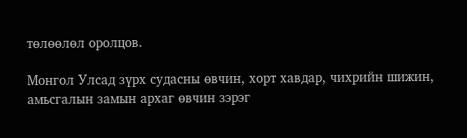төлөөлөл оролцов.

Монгол Улсад зүрх судасны өвчин, хорт хавдар, чихрийн шижин, амьсгалын замын архаг өвчин зэрэг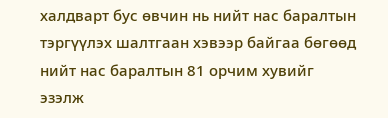халдварт бус өвчин нь нийт нас баралтын тэргүүлэх шалтгаан хэвээр байгаа бөгөөд нийт нас баралтын 81 орчим хувийг эзэлж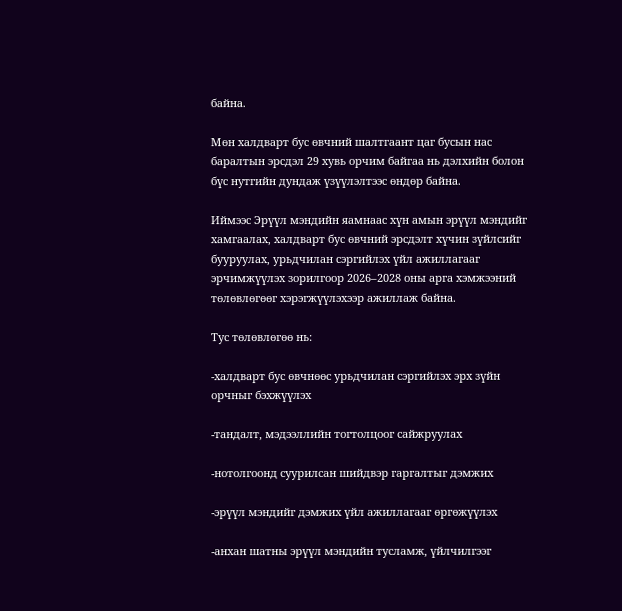байна.

Мөн халдварт бус өвчний шалтгаант цаг бусын нас баралтын эрсдэл 29 хувь орчим байгаа нь дэлхийн болон бүс нутгийн дундаж үзүүлэлтээс өндөр байна.

Иймээс Эрүүл мэндийн яамнаас хүн амын эрүүл мэндийг хамгаалах, халдварт бус өвчний эрсдэлт хүчин зүйлсийг бууруулах, урьдчилан сэргийлэх үйл ажиллагааг эрчимжүүлэх зорилгоор 2026–2028 оны арга хэмжээний төлөвлөгөөг хэрэгжүүлэхээр ажиллаж байна.

Тус төлөвлөгөө нь:

-халдварт бус өвчнөөс урьдчилан сэргийлэх эрх зүйн орчныг бэхжүүлэх

-тандалт, мэдээллийн тогтолцоог сайжруулах

-нотолгоонд суурилсан шийдвэр гаргалтыг дэмжих

-эрүүл мэндийг дэмжих үйл ажиллагааг өргөжүүлэх

-анхан шатны эрүүл мэндийн тусламж, үйлчилгээг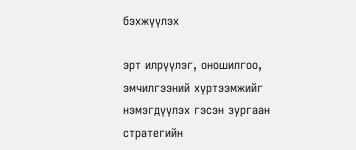бэхжүүлэх

эрт илрүүлэг, оношилгоо, эмчилгээний хүртээмжийг нэмэгдүүлэх гэсэн зургаан стратегийн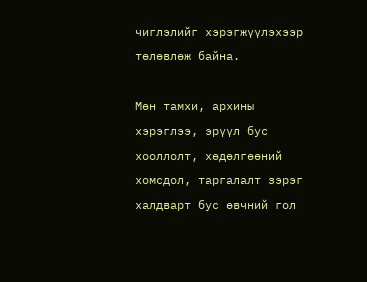чиглэлийг хэрэгжүүлэхээр төлөвлөж байна.

Мөн тамхи, архины хэрэглээ, эрүүл бус хооллолт, хөдөлгөөний хомсдол, таргалалт зэрэг халдварт бус өвчний гол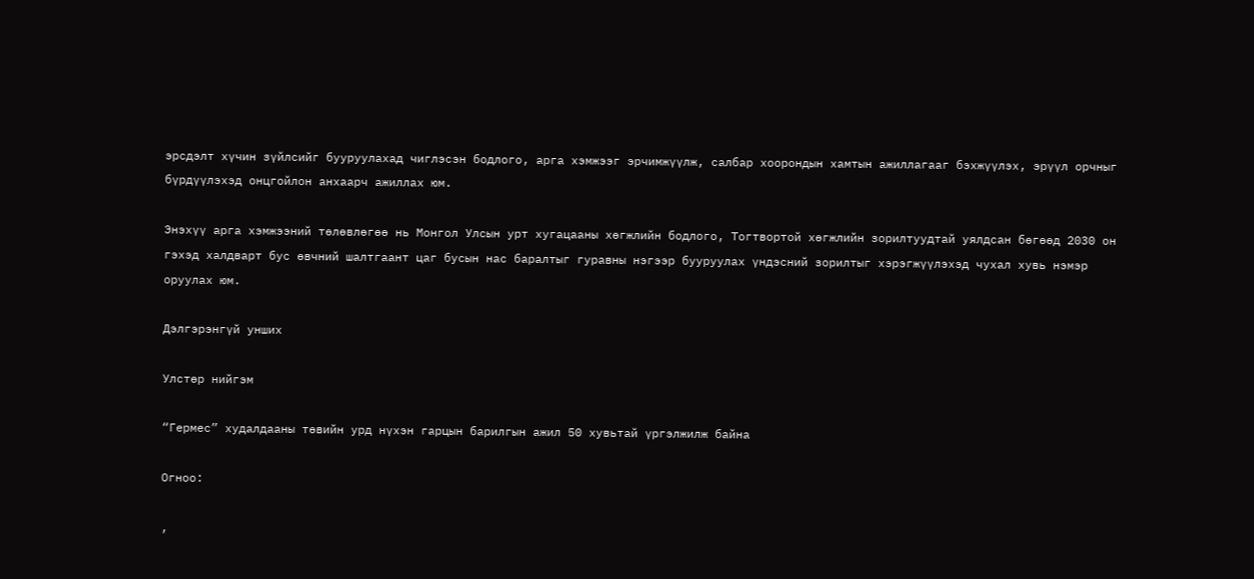эрсдэлт хүчин зүйлсийг бууруулахад чиглэсэн бодлого, арга хэмжээг эрчимжүүлж, салбар хоорондын хамтын ажиллагааг бэхжүүлэх, эрүүл орчныг бүрдүүлэхэд онцгойлон анхаарч ажиллах юм.

Энэхүү арга хэмжээний төлөвлөгөө нь Монгол Улсын урт хугацааны хөгжлийн бодлого, Тогтвортой хөгжлийн зорилтуудтай уялдсан бөгөөд 2030 он гэхэд халдварт бус өвчний шалтгаант цаг бусын нас баралтыг гуравны нэгээр бууруулах үндэсний зорилтыг хэрэгжүүлэхэд чухал хувь нэмэр оруулах юм.

Дэлгэрэнгүй унших

Улстөр нийгэм

“Гермес” худалдааны төвийн урд нүхэн гарцын барилгын ажил 50 хувьтай үргэлжилж байна

Огноо:

,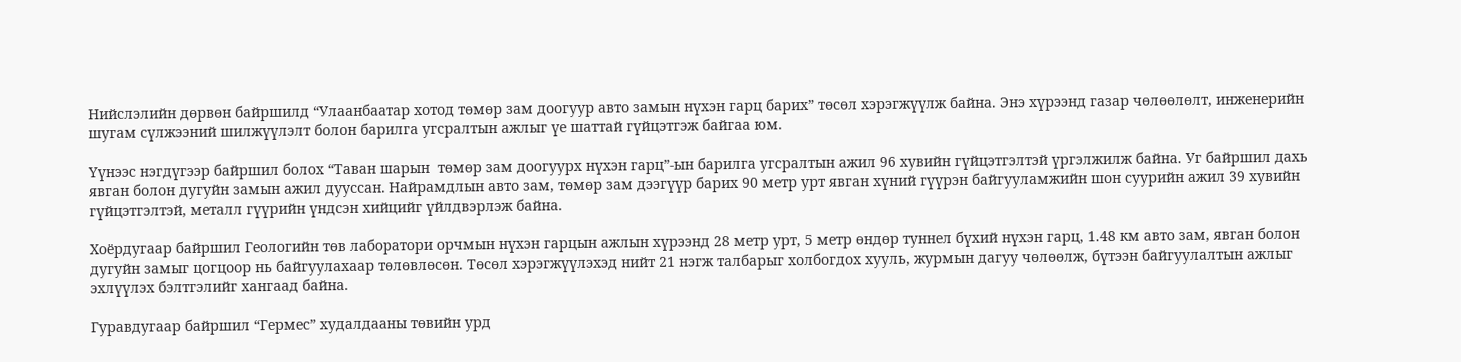Нийслэлийн дөрвөн байршилд “Улаанбаатар хотод төмөр зам доогуур авто замын нүхэн гарц барих” төсөл хэрэгжүүлж байна. Энэ хүрээнд газар чөлөөлөлт, инженерийн шугам сүлжээний шилжүүлэлт болон барилга угсралтын ажлыг үе шаттай гүйцэтгэж байгаа юм.

Үүнээс нэгдүгээр байршил болох “Таван шарын  төмөр зам доогуурх нүхэн гарц”-ын барилга угсралтын ажил 96 хувийн гүйцэтгэлтэй үргэлжилж байна. Уг байршил дахь явган болон дугуйн замын ажил дууссан. Найрамдлын авто зам, төмөр зам дээгүүр барих 90 метр урт явган хүний гүүрэн байгууламжийн шон суурийн ажил 39 хувийн гүйцэтгэлтэй, металл гүүрийн үндсэн хийцийг үйлдвэрлэж байна.

Хоёрдугаар байршил Геологийн төв лаборатори орчмын нүхэн гарцын ажлын хүрээнд 28 метр урт, 5 метр өндөр туннел бүхий нүхэн гарц, 1.48 км авто зам, явган болон дугуйн замыг цогцоор нь байгуулахаар төлөвлөсөн. Төсөл хэрэгжүүлэхэд нийт 21 нэгж талбарыг холбогдох хууль, журмын дагуу чөлөөлж, бүтээн байгуулалтын ажлыг эхлүүлэх бэлтгэлийг хангаад байна.

Гуравдугаар байршил “Гермес” худалдааны төвийн урд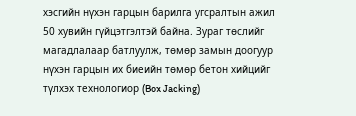хэсгийн нүхэн гарцын барилга угсралтын ажил 50 хувийн гүйцэтгэлтэй байна. Зураг төслийг магадлалаар батлуулж, төмөр замын доогуур нүхэн гарцын их биеийн төмөр бетон хийцийг түлхэх технологиор (Box Jacking)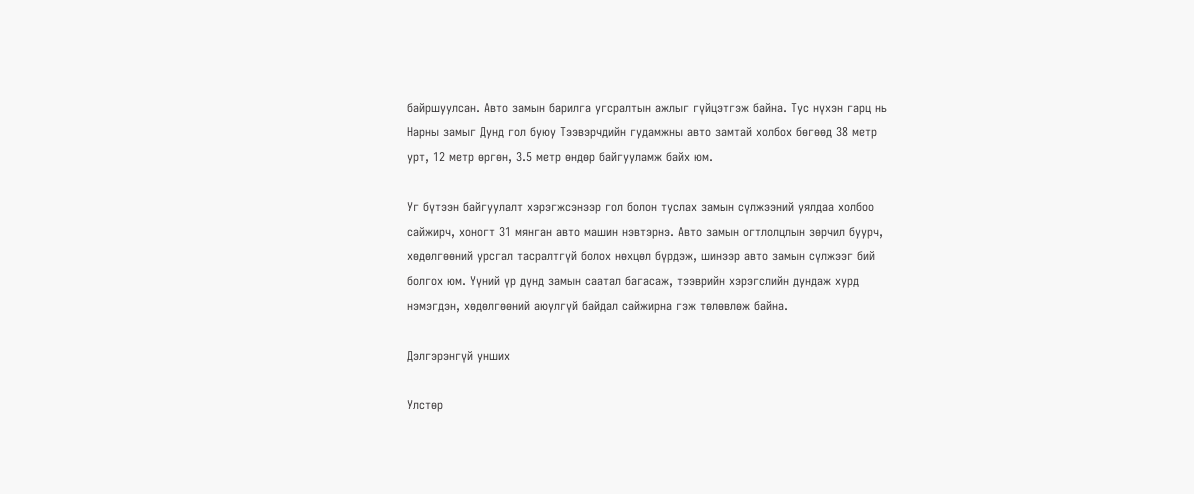байршуулсан. Авто замын барилга угсралтын ажлыг гүйцэтгэж байна. Тус нүхэн гарц нь Нарны замыг Дунд гол буюу Тээвэрчдийн гудамжны авто замтай холбох бөгөөд 38 метр урт, 12 метр өргөн, 3.5 метр өндөр байгууламж байх юм.

Уг бүтээн байгуулалт хэрэгжсэнээр гол болон туслах замын сүлжээний уялдаа холбоо сайжирч, хоногт 31 мянган авто машин нэвтэрнэ. Авто замын огтлолцлын зөрчил буурч, хөдөлгөөний урсгал тасралтгүй болох нөхцөл бүрдэж, шинээр авто замын сүлжээг бий болгох юм. Үүний үр дүнд замын саатал багасаж, тээврийн хэрэгслийн дундаж хурд нэмэгдэн, хөдөлгөөний аюулгүй байдал сайжирна гэж төлөвлөж байна.

Дэлгэрэнгүй унших

Улстөр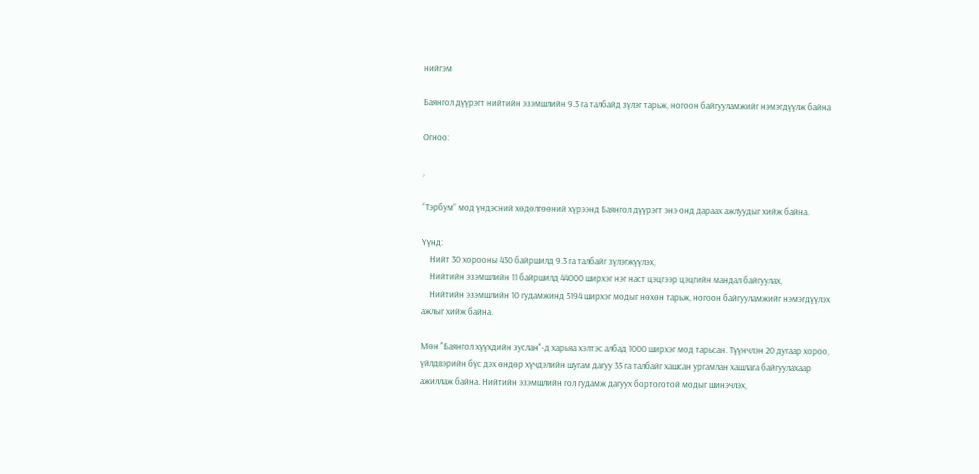нийгэм

Баянгол дүүрэгт нийтийн эзэмшлийн 9.3 га талбайд зүлэг тарьж, ногоон байгууламжийг нэмэгдүүлж байна

Огноо:

,

“Тэрбум” мод үндэсний хөдөлгөөний хүрээнд Баянгол дүүрэгт энэ онд дараах ажлуудыг хийж байна.

Үүнд:
    Нийт 30 хорооны 430 байршилд 9.3 га талбайг зүлэгжүүлэх,
    Нийтийн эзэмшлийн 11 байршилд 44000 ширхэг нэг наст цэцгээр цэцгийн мандал байгуулах,
    Нийтийн эзэмшлийн 10 гудамжинд 5194 ширхэг модыг нөхөн тарьж, ногоон байгууламжийг нэмэгдүүлэх ажлыг хийж байна.

Мөн "Баянгол хүүхдийн зуслан"-д харьяа хэлтэс албад 1000 ширхэг мод тарьсан. Түүнчлэн 20 дугаар хороо, үйлдвэрийн бүс дэх өндөр хүчдэлийн шугам дагуу 35 га талбайг хашсан ургамлан хашлага байгуулахаар ажиллаж байна. Нийтийн эзэмшлийн гол гудамж дагуух бортоготой модыг шинэчлэх,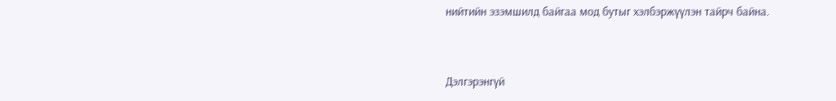нийтийн эзэмшилд байгаа мод бутыг хэлбэржүүлэн тайрч байна.



Дэлгэрэнгүй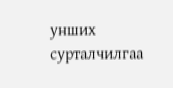унших
сурталчилгаа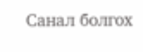Санал болгох